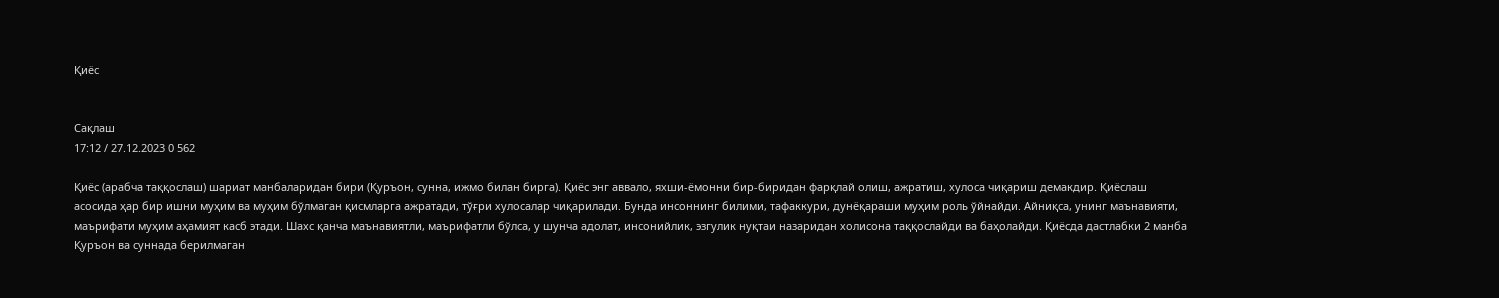Қиёс


Сақлаш
17:12 / 27.12.2023 0 562

Қиёс (арабча таққослаш) шариат манбаларидан бири (Қуръон, сунна, ижмо билан бирга). Қиёс энг аввало, яхши-ёмонни бир-биридан фарқлай олиш, ажратиш, хулоса чиқариш демакдир. Қиёслаш асосида ҳар бир ишни муҳим ва муҳим бўлмаган қисмларга ажратади, тўғри хулосалар чиқарилади. Бунда инсоннинг билими, тафаккури, дунёқараши муҳим роль ўйнайди. Айниқса, унинг маънавияти, маърифати муҳим аҳамият касб этади. Шахс қанча маънавиятли, маърифатли бўлса, у шунча адолат, инсонийлик, эзгулик нуқтаи назаридан холисона таққослайди ва баҳолайди. Қиёсда дастлабки 2 манба Қуръон ва суннада берилмаган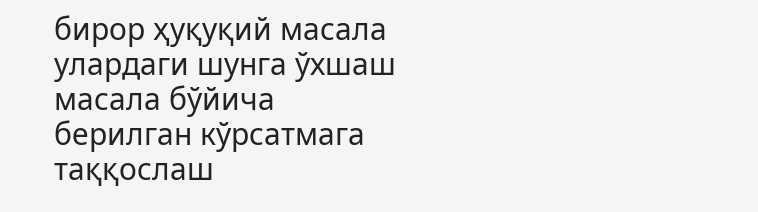бирор ҳуқуқий масала улардаги шунга ўхшаш масала бўйича берилган кўрсатмага таққослаш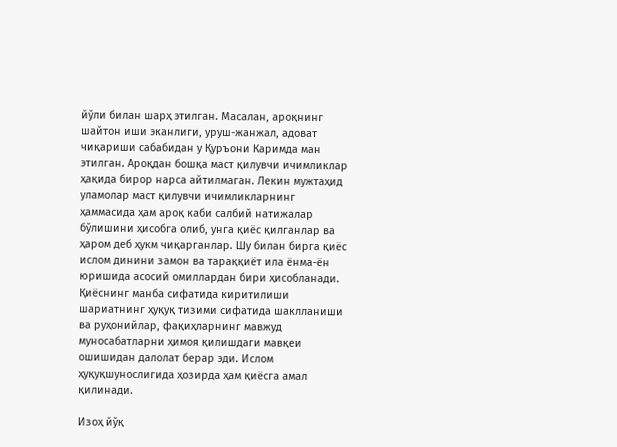йўли билан шарҳ этилган. Масалан, ароқнинг шайтон иши эканлиги, уруш-жанжал, адоват чиқариши сабабидан у Қуръони Каримда ман этилган. Ароқдан бошқа маст қилувчи ичимликлар ҳақида бирор нарса айтилмаган. Лекин мужтаҳид уламолар маст қилувчи ичимликларнинг ҳаммасида ҳам ароқ каби салбий натижалар бўлишини ҳисобга олиб, унга қиёс қилганлар ва ҳаром деб ҳукм чиқарганлар. Шу билан бирга қиёс ислом динини замон ва тараққиёт ила ёнма-ён юришида асосий омиллардан бири ҳисобланади. Қиёснинг манба сифатида киритилиши шариатнинг ҳуқуқ тизими сифатида шаклланиши ва руҳонийлар, фақиҳларнинг мавжуд муносабатларни ҳимоя қилишдаги мавқеи ошишидан далолат берар эди. Ислом ҳуқуқшунослигида ҳозирда ҳам қиёсга амал қилинади.

Изоҳ йўқ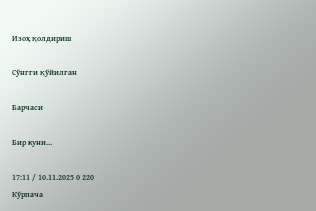Изоҳ қолдириш

Сўнгги қўйилган

Барчаси

Бир куни...

17:11 / 10.11.2025 0 220
Кўрпача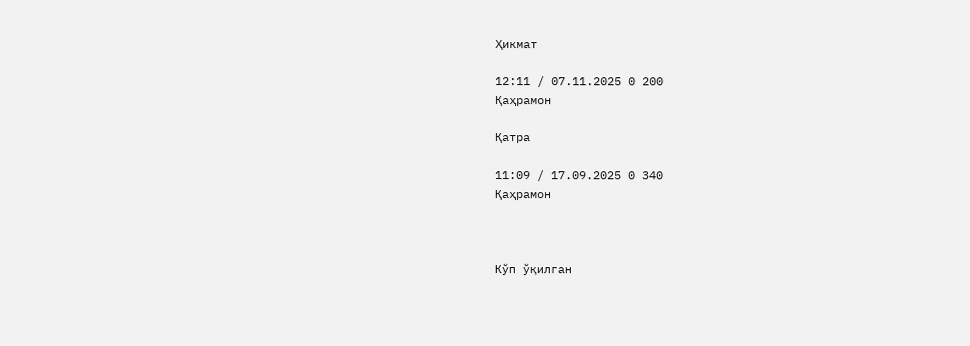Ҳикмат

12:11 / 07.11.2025 0 200
Қаҳрамон

Қатра

11:09 / 17.09.2025 0 340
Қаҳрамон



Кўп ўқилган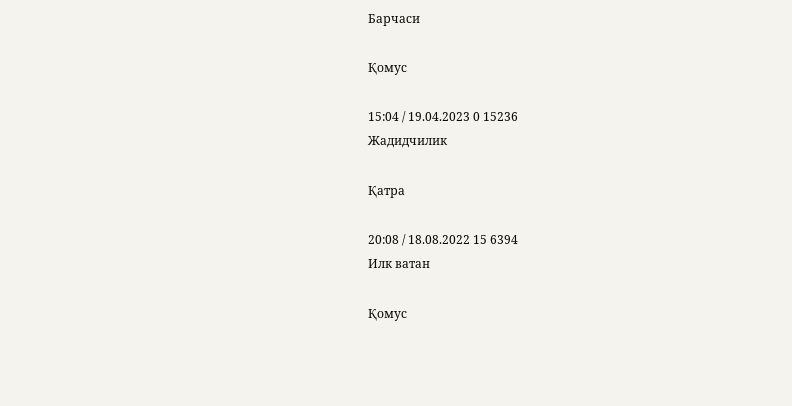Барчаси

Қомус

15:04 / 19.04.2023 0 15236
Жадидчилик

Қатра

20:08 / 18.08.2022 15 6394
Илк ватан

Қомус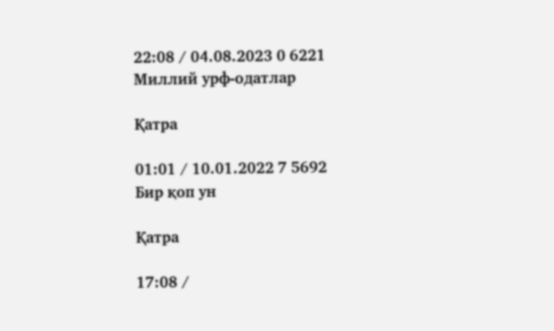22:08 / 04.08.2023 0 6221
Миллий урф-одатлар

Қатра

01:01 / 10.01.2022 7 5692
Бир қоп ун

Қатра

17:08 /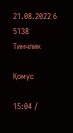21.08.2022 6 5138
Тинчлик

Қомус

15:04 /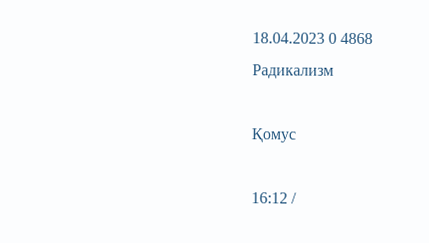18.04.2023 0 4868
Радикализм

Қомус

16:12 /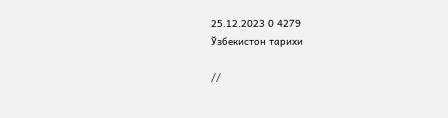25.12.2023 0 4279
Ўзбекистон тарихи

//